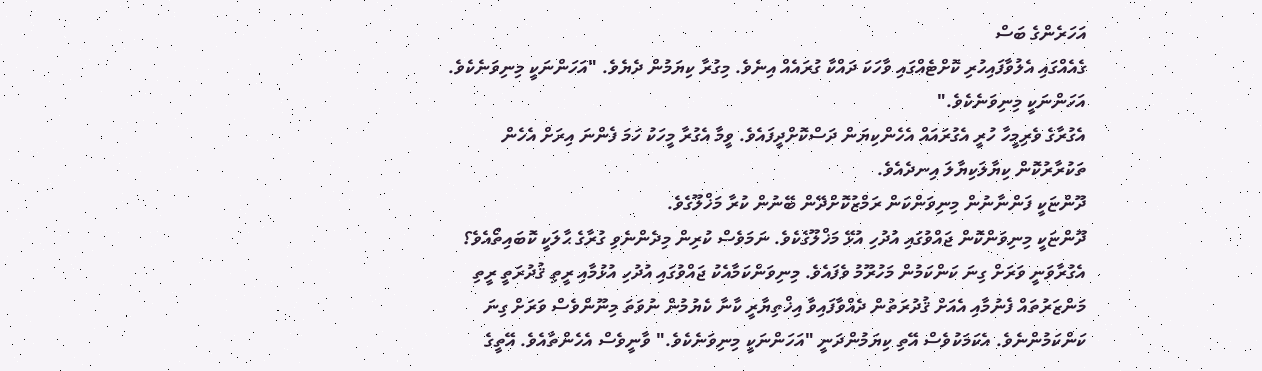އަހަރެންގެ ބަސް
ގެއެއްގައި އެލުވާފައިހުރި ކޮށްޓެއްގައި ވާހަކަ ދައްކާ ގުރައެއް އިނެވެ. މިގުރާ ކިޔަމުން ދެޔެވެ. "އަހަންނަކީ މިނިވަނެކެވެ. އަހަންނަކީ މިނިވަނެކެވެ."
އެގުރާގެ ވެރިމީހާ ހުރީ އެގުރައައް އެހެންކިޔަން ދަސްކޮށްދީފައެވެ. ވީމާ އެގުރާ މީހަކު ހަމަ ފެންނަ އިރަށް އެހެން ތަކުރާރުކޮން ކިޔާލަކިޔާލަ އިނދެއެވެ.
ދޫންޏަކީ ފަންނާނުން މިނިވަންކަން ރަމްޒުކޮށްދޭން ބޭނުން ކުރާ މަޚްލޫގެވެ.
ދޫންޏަކީ މިނިވަންކޮން ޖައްވުގައި އުދުހި އުޅޭ މަޚްލޫގެކެވެ. ނަމަވެސް ކުރިން މިދެންނެވި ގުރާގެ ޙާލަކީ ކޮބައިތޯއެވެ؟ އެގުރާވަނީ ވަރަށް ގިނަ ކަންކަމުން މަހުރޫމު ވެފައެވެ. މިނިވަންކަމާއެކު ޖައްވުގައި އުދުހި އުޅުމާއި ރީތި ޤުދުރަތީ ރީތި މަންޒަރުތައް ފެނުމާއި އެއަށް ޤުދުރަތުން ދެއްވާފައިވާ އިޚްތިޔާރީ ކާނާ ކެޔުމުން ނުވަތަ މިނޫންވެސް ވަރަށް ގިނަ ކަންކަމުންނެވެ. އެކަމަކުވެސް އޭތި ކިޔަމުންދަނީ "އަހަންނަކީ މިނިވަނެކެވެ." ވާނީވެސް އެހެންތާއެވެ. އޭތީގެ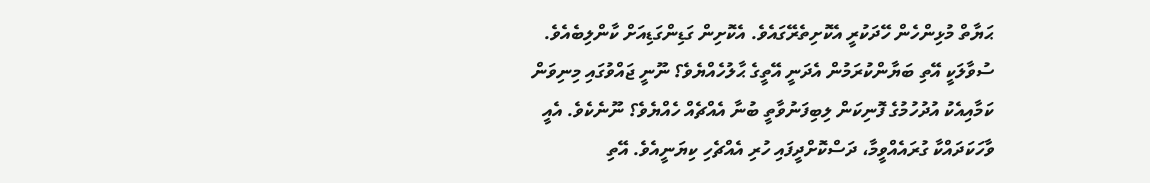ޙަޔާތް މުޅިންހެން ހޭދަކުރީ އެކޮށިތެރޭގައެވެ. އެކޮށިން ގަޑިންގަޑިއަށް ކާންލިބެއެވެ.
ސުވާލަކީ އޭތި ބަޔާންކުރަމުން އެދަނީ އޭތީގެ ޙާލުހެއްޔެވެ؟ ނޫނީ ޖައްވުގައި މިނިވަން ކަމާއިއެކު އުދުހުމުގެ ފޮނިކަން ލިބިފަނުވާތީ ބުނާ އެއްޗެއް ހެއްޔެވެ؟ ނޫނެކެވެ. އެއީ ވާހަކަދައްކާ ގުރައެއްވީމާ، ދަސްކޮށްދީފައި ހުރި އެއްޗެހި ކިޔަނީއެވެ. އޭތި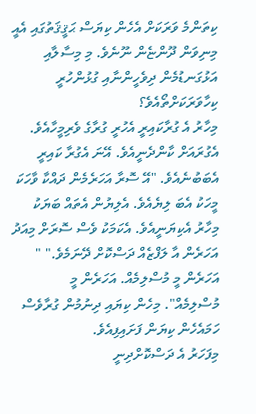ކިތަންމެ ވަރަކަށް އެހެން ކިޔަސް ޙަޤީޤަތުގައި އެއީ މިނިވަން ދޫންޏެން ނޫނެވެ. މި މިސާލާއި އަޅުގަނޑުމެން ދިވެހީންނާއި ގުޅުންހުރީ ކިހާވަރަކަށްތޯއެވެ؟
މިހާރު އެ ގުރާކައިރީ އެހުރީ ގުރާގެ ވެރިމީހާއެވެ. އެގުރައަށް ކާންދެނީއެވެ. އޭނަ އެގުރާ ކައިރީ އެބަބުނެއެވެ. "އޭ ސޮރާ އަހަރެމެން ދައްކާ ވާހަކަ މީހަކު އެބަ ލިޔެއެވެ. އެލިޔުން އެތައް ބަޔަކު މިހާރު އެކިޔަނީއެވެ. އެކަމަކު ވެސް ސޮރަށް މިއަދު އަހަރެން އާ ލަފްޒެއް ދަސްކޮށް ދޭނަމެވެ." " އަހަރެން މީ މުސްލިމެއް. އަހަރެން މީ މުސްލިމެއް". މިހެން ކިޔައި ދިނުމުން ގުރާވެސް ހަމައެހެން ކިޔަން ފަށައިފިއެވެ.
މިފަހަރު އެ ދަސްކޮށްދިނީ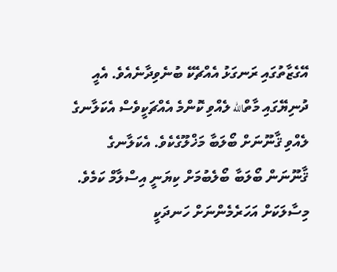އޭގެޒާތުގައި ރަނގަޅު އެއްޗެކޭ ބުނެވިދާނެއެވެ. އެއީ ދުނިޔޭގައި މާތްالله ލެއްވި ކޮންމެ އެއްޗަކީވެސް އެކަލާނގެ ލެއްވި ޤާނޫނަށް ބޯލަބާ މަޚްލޫގެކެވެ. އެކަލާނގެ ޤާނޫނަން ބޯލަބާ ބޯލެބުމަށް ކިޔަނީ އިސްލާމް ކަމެވެ. މިސާލަކަށް އަހަރެމެންނަށް ހަނދަކީ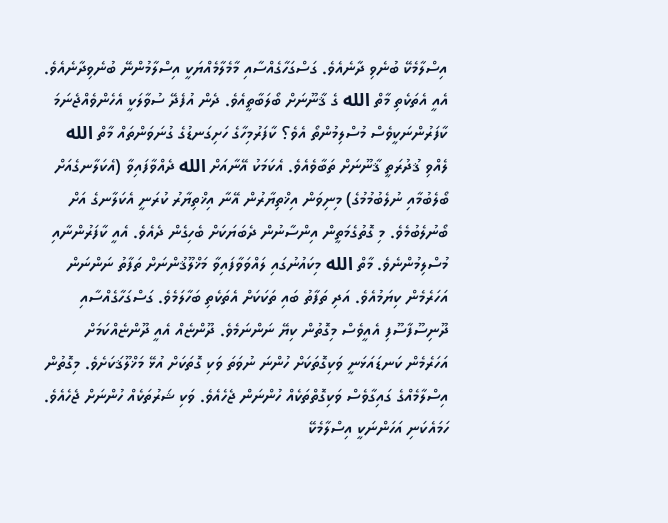އިސްލާމެކޭ ބުނެވި ދާނެއެވެ. ގަސްގަހާގެއްސާއި މާމެލާމެއްޔަކީ އިސްލާމުންނޭ ބުނެވިދާނެއެވެ. އެއީ އެތަކެތި މާތް الله ގެ ޤާނޫނަށް ބޯލަބާތީއެވެ. ދެން އުފެދޭ ސުވާލަކީ އެހެންވެއްޖެނަމަ ކާފަރުންނަކީވެސް މުސްލިމުންތޯ އެވެ؟ ކާފަރުމިހާގެ ހަށިގަނޑުގެ ގުނަވަންތައް މާތް الله ލެއްވި ޤުދުރަތީ ޤާނޫނަށް ތަބާވެއެވެ. އެކަމަކު އޭނާއަށް الله ދެއްވާފައިވާ (އެކަލާނގެއަށް ބޯލެބުމާއި ނުލެބުމުމުގެ) މިނިވަން އިޚްތިޔާރުން އޭނާ އިޚްތިޔާރު ކުރަނީ އެކަލާނގެ އަށް ބޯނުލެބުމެވެ. މި ގޮތުގެމަތީން އިންސާނުން ދެބަޔަކަށް ބެހިގެން ދެއެވެ. އެއީ ކާފަރުންނާއި މުސްލިމުންނެވެ. މާތް الله މިކައުނުގައި ލައްވަވާފައިވާ މަޚްލޫޤުންނަށް ތަފާތު ނަންނަން އަހަރެމެން ކިޔަމުއެވެ. އަދި ތަފާތު ބައި ތަކަކަށް އެތަކެތި ބަހާލަމެވެ. ގަސްގަހާގެއްސާއި ދޫނިސޫފާސޫފި އެއީވެސް މިގޮތުން ކިޔޭ ނަންނަމެވެ. ދޫންޏެއް އެއީ ދޫންޏެއްކަމަށް އަހަރެމެން ކަނޑައަޅަނީ ވަކިގޮތަކަށް ހުންނަ ނުވަތަ ވަކި ގޮތަކަށް އުޅޭ މަޚްލޫޤަކަށެވެ. މިގޮތުން އިސްލާމެއްގެ ގައިގާވެސް ވަކިގޮތްތަކެއް ހުންނަން ޖެހެއެވެ. ވަކި ޝަރުތަކެއް ހުންނަށް ޖެހެއެވެ. ހަމައެކަނި އަހަންނަކީ އިސްލާމެކޭ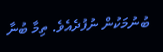ބުނުމަކުން ނުފުދެއެވެ. ތިމާ ބުނާ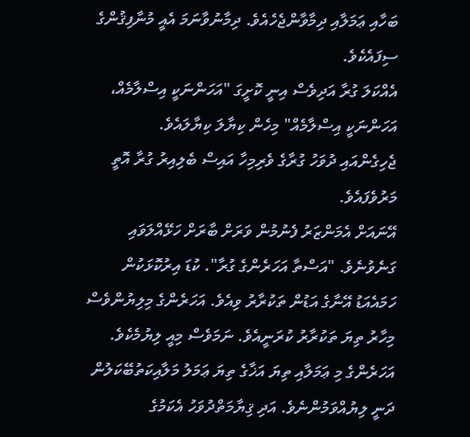ބަހާއި ޢަމަލާއި ދިމާވާންޖެހެއެވެ. ދިމާނުވާނަމަ އެއީ މުނާފިޤުންގެ ސިފައެކެވެ.
އެއްކަލަ ގުރާ އަދިވެސް އިނީ ކޮށީގަ "އަހަންނަކީ އިސްލާމެއް، އަހަންނަކީ އިސްލާމެއް" މިހެން ކިޔާލަ ކިޔާލައެވެ.
ޖެހިގެންއައި ދުވަހު ގުރާގެ ވެރިމިހާ އައިސް ބެލިއިރު ގުރާ އޮތީ މަރުވެފައެވެ.
އޭނައަށް އެމަންޒަރު ފެނުމުން ވަރަށް ބާރަށް ހަޅޭއްލަވައި ގަނެވުނެވެ. "އަސްތާ އަހަރެންގެ ގުރާ". ކުޑަ އިރުކޮޅަކުން ހަމައެއަޑު އޭނާގެ އަޑުން ތަކުރާރު ވިއެވެ. އަހަރެންގެ މިލިޔުންވެސް މިހާރު ތިޔަ ތަކުރާރު ކުރަނީއެވެ. ނަމަވެސް މިއީ ލިޔުމެކެވެ. އަހަރެންގެ މި ޢަމަލާއި ތިޔަ އަޚާގެ ތިޔަ ޢަމަލު މަލާއިކަތުބޭކަލުން ދަނީ ލިޔުއްވަމުންނެވެ. އަދި ޤިޔާމަތްދުވަހު އެކަމުގެ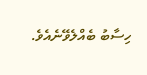ހިސާބު ބެއްލެވޭނެއެވެ.